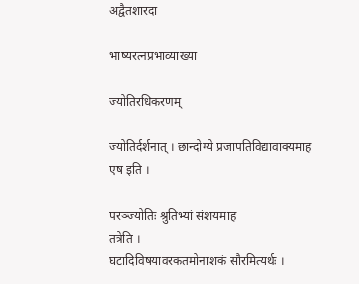अद्वैतशारदा

भाष्यरत्नप्रभाव्याख्या

ज्योतिरधिकरणम्

ज्योतिर्दर्शनात् । छान्दोग्ये प्रजापतिविद्यावाक्यमाह
एष इति ।

परञ्ज्योतिः श्रुतिभ्यां संशयमाह
तत्रेति ।
घटादिविषयावरकतमोनाशकं सौरमित्यर्थः ।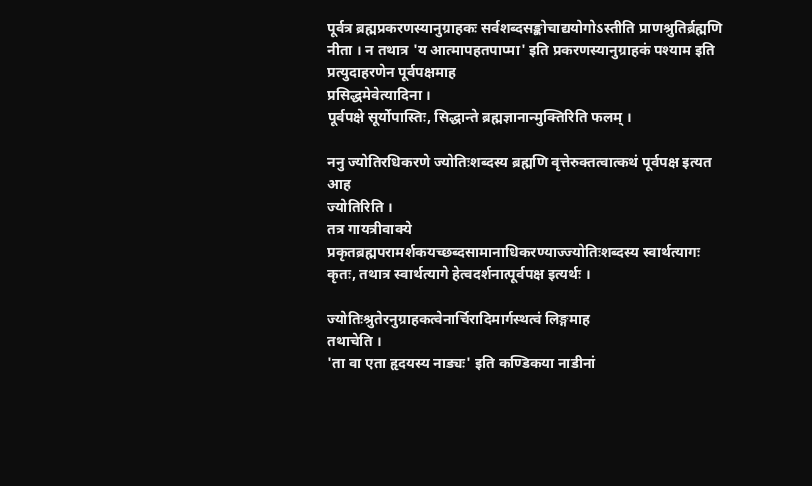पूर्वत्र ब्रह्मप्रकरणस्यानुग्राहकः सर्वशब्दसङ्कोचाद्ययोगोऽस्तीति प्राणश्रुतिर्ब्रह्मणि नीता । न तथात्र 'य आत्मापहतपाप्मा' इति प्रकरणस्यानुग्राहकं पश्याम इति प्रत्युदाहरणेन पूर्वपक्षमाह
प्रसिद्धमेवेत्यादिना ।
पूर्वपक्षे सूर्योपास्तिः, सिद्धान्ते ब्रह्मज्ञानान्मुक्तिरिति फलम् ।

ननु ज्योतिरधिकरणे ज्योतिःशब्दस्य ब्रह्मणि वृत्तेरुक्तत्वात्कथं पूर्वपक्ष इत्यत आह
ज्योतिरिति ।
तत्र गायत्रीवाक्ये प्रकृतब्रह्मपरामर्शकयच्छब्दसामानाधिकरण्याज्ज्योतिःशब्दस्य स्वार्थत्यागः कृतः, तथात्र स्वार्थत्यागे हेत्वदर्शनात्पूर्वपक्ष इत्यर्थः ।

ज्योतिःश्रुतेरनुग्राहकत्वेनार्चिरादिमार्गस्थत्वं लिङ्गमाह
तथाचेति ।
'ता वा एता हृदयस्य नाड्यः' इति कण्डिकया नाडीनां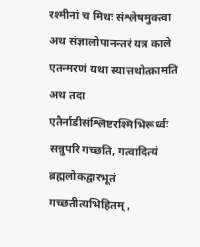रश्मीनां च मिथः संश्लेषमुक्त्वा अथ संज्ञालोपानन्तरं यत्र काले एतन्मरणं यथा स्यात्तथोत्क्रामति अथ तदा एतैर्नाडीसंश्लिष्टरश्मिभिरूर्ध्वः सन्नुपरि गच्छति, गत्वादित्यं ब्रह्मलोकद्वारभूतं गच्छतीत्यभिहितम् ,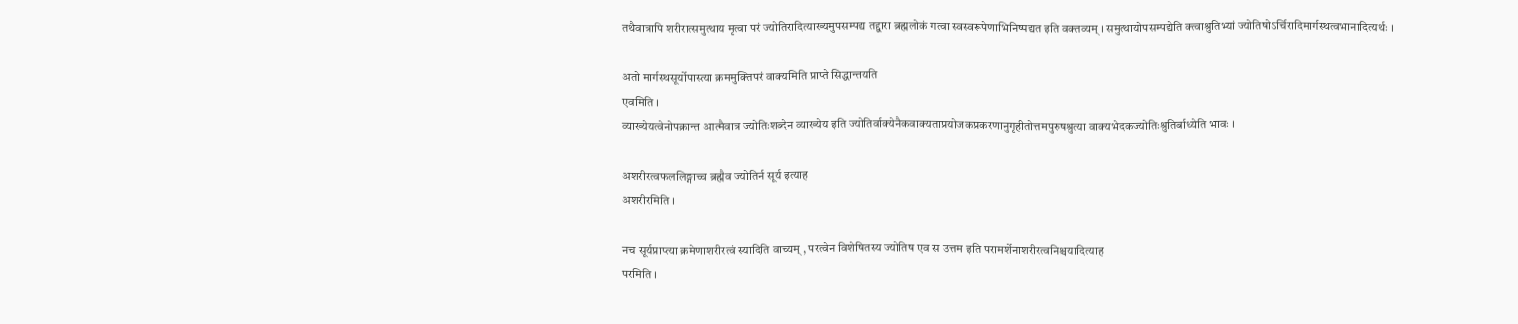तथैवात्रापि शरीरात्समुत्थाय मृत्वा परं ज्योतिरादित्याख्यमुपसम्पद्य तद्द्वारा ब्रह्मलोकं गत्वा स्वस्वरूपेणाभिनिष्पद्यत इति वक्तव्यम् । समुत्थायोपसम्पद्येति क्त्वाश्रुतिभ्यां ज्योतिषोऽर्चिरादिमार्गस्थत्वभानादित्यर्थः ।

अतो मार्गस्थसूर्योपास्त्या क्रममुक्तिपरं वाक्यमिति प्राप्ते सिद्धान्तयति
एवमिति ।
व्याख्येयत्वेनोपक्रान्त आत्मैवात्र ज्योतिःशब्देन व्याख्येय इति ज्योतिर्वाक्येनैकवाक्यताप्रयोजकप्रकरणानुगृहीतोत्तमपुरुषश्रुत्या वाक्यभेदकज्योतिःश्रुतिर्बाध्येति भावः ।

अशरीरत्वफललिङ्गाच्च ब्रह्मैव ज्योतिर्न सूर्य इत्याह
अशरीरमिति ।

नच सूर्यप्राप्त्या क्रमेणाशरीरत्वं स्यादिति वाच्यम् , परत्वेन विशेषितस्य ज्योतिष एव स उत्तम इति परामर्शेनाशरीरत्वनिश्चयादित्याह
परमिति ।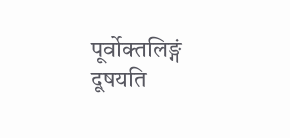पूर्वोक्तलिङ्गं दूषयति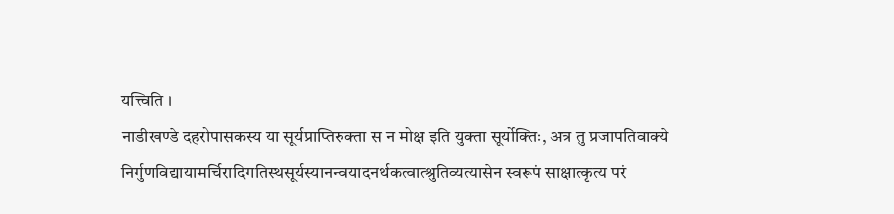यत्त्विति ।
नाडीखण्डे दहरोपासकस्य या सूर्यप्राप्तिरुक्ता स न मोक्ष इति युक्ता सूर्योक्तिः, अत्र तु प्रजापतिवाक्ये निर्गुणविद्यायामर्चिरादिगतिस्थसूर्यस्यानन्वयादनर्थकत्वात्श्रुतिव्यत्यासेन स्वरूपं साक्षात्कृत्य परं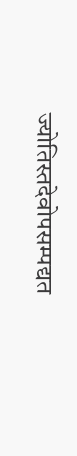ज्योतिस्तदेवोपसम्पद्यत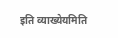इति व्याख्येयमिति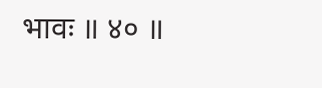भावः ॥ ४० ॥